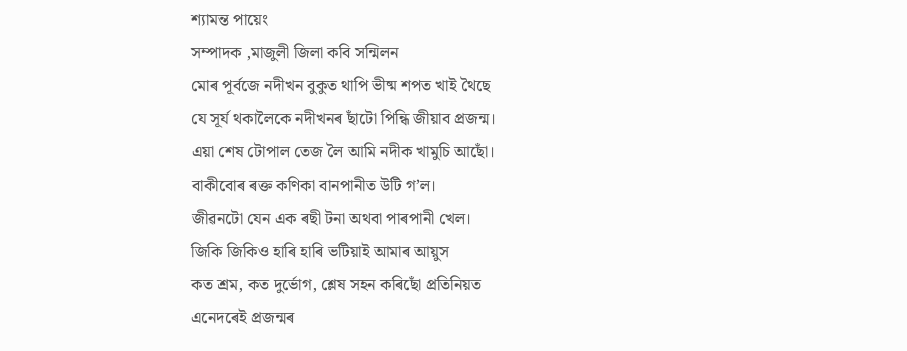শ্যামন্ত পায়েং
সম্পাদক ,মাজুলী জিলা কবি সন্মিলন
মোৰ পূৰ্বজে নদীখন বুকুত থাপি ভীষ্ম শপত খাই থৈছে
যে সূৰ্য থকালৈকে নদীখনৰ ছাঁটো পিন্ধি জীয়াব প্ৰজন্ম।
এয়া শেষ টোপাল তেজ লৈ আমি নদীক খামুচি আছোঁ।
বাকীবোৰ ৰক্ত কণিকা বানপানীত উটি গ’ল।
জীৱনটো যেন এক ৰছী টনা অথবা পাৰপানী খেল।
জিকি জিকিও হাৰি হাৰি ভটিয়াই আমাৰ আয়ুস
কত শ্ৰম, কত দুৰ্ভোগ, শ্লেষ সহন কৰিছোঁ প্ৰতিনিয়ত
এনেদৰেই প্ৰজন্মৰ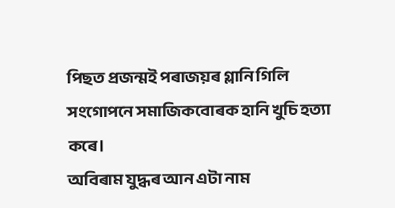পিছত প্ৰজন্মই পৰাজয়ৰ গ্লানি গিলি
সংগোপনে সমাজিকবোৰক হানি খুচি হত্যা কৰে।
অবিৰাম যুদ্ধৰ আন এটা নাম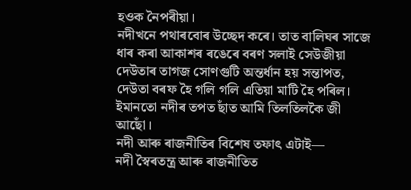হওক নৈপৰীয়া।
নদীখনে পথাৰবোৰ উচ্ছেদ কৰে। তাত বালিঘৰ সাজে
ধাৰ কৰা আকাশৰ ৰঙেৰে বৰণ সলাই সেউজীয়া
দেউতাৰ তাগজ সোণগুটি অন্তৰ্ধান হয় সন্তাপত,
দেউতা বৰফ হৈ গলি গলি এতিয়া মাটি হৈ পৰিল।
ইমানতো নদীৰ তপত ছাঁত আমি তিলতিলকৈ জী আছোঁ।
নদী আৰু ৰাজনীতিৰ বিশেষ তফাৎ এটাই—
নদী স্বৈৰতন্ত্ৰ আৰু ৰাজনীতিত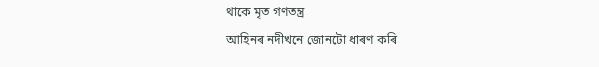থাকে মৃত গণতন্ত্ৰ
আহিনৰ নদীখনে জোনটো ধাৰণ কৰি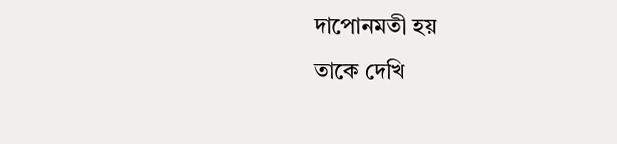দাপোনমতী হয়
তাকে দেখি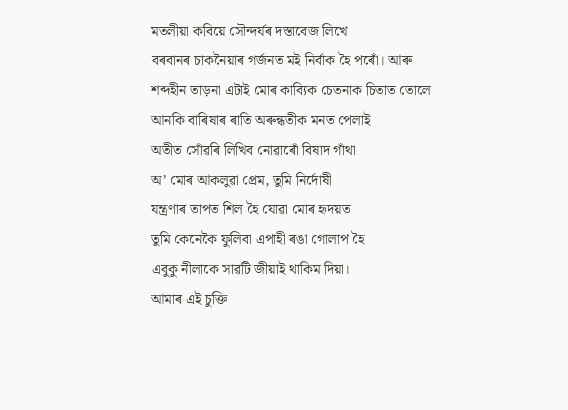মতলীয়া কবিয়ে সৌন্দৰ্যৰ দস্তাবেজ লিখে
বৰবানৰ চাকনৈয়াৰ গৰ্জনত মই নিৰ্বাক হৈ পৰোঁ। আৰু
শব্দহীন তাড়না এটাই মোৰ কাব্যিক চেতনাক চিতাত তোলে
আনকি বাৰিষাৰ ৰাতি অৰুন্ধতীক মনত পেলাই
অতীত সোঁৱৰি লিখিব নোৱাৰোঁ বিষাদ গাঁথা
অ’ মোৰ আকলুৱা প্ৰেম, তুমি নিৰ্দোষী
যন্ত্ৰণাৰ তাপত শিল হৈ যোৱা মোৰ হৃদয়ত
তুমি কেনেকৈ ফুলিবা এপাহী ৰঙা গোলাপ হৈ
এবুকু নীলাকে সাৱটি জীয়াই থাকিম দিয়া।
আমাৰ এই চুক্তি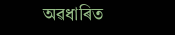অৱধাৰিত